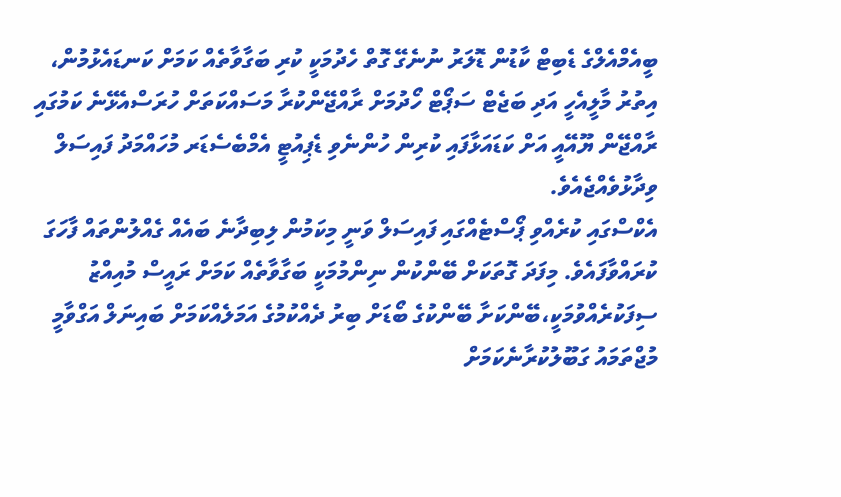ބީއެމްއެލްގެ ޑެބިޓް ކާޑުން ޑޮލަރު ނުނެގޭ ގޮތް ހެދުމަކީ ކުރި ބަގާވާތެއް ކަމަށް ކަނޑައެޅުމުން، އިތުރު މާލީއެހީ އަދި ބަޖެޓް ސަޕޯޓް ހޯދުމަށް ރާއްޖޭންކުރާ މަސައްކަތަށް ހުރަސްއެޅޭނެ ކަމުގައި ރާއްޖޭން ޔޫއޭއީ އަށް ކަޑައަޅާފައި ކުރިން ހުންނެވި ޑެޕިއުޓީ އެމްބެސެޑަރ މުހައްމަދު ފައިސަލް ވިދާޅުވެއްޖެއެވެ.
އެކްސްގައި ކުރެއްވި ޕޯސްޓެއްގައި ފައިސަލް ވަނީ މިކަމުން ލިބިދާނެ ބައެއް ގެއްލުންތައް ފާހަގަ ކުރައްވާފައެވެ. މިފަދަ ގޮތަކަށް ބޭންކުން ނިންމުމަކީ ބަގާވާތެއް ކަމަށް ރައީސް މުއިއްޒު ސިފަކުރެއްވުމަކީ،ބޭންކަށާ ބޭންކުގެ ބޯޑަށް ބިރު ދެއްކުމުގެ އަމަލެއްކަމަށް ބައިނަލް އަގްވާމީ މުޖްތަމައު ގަބޫލުކުރާނެކަމަށް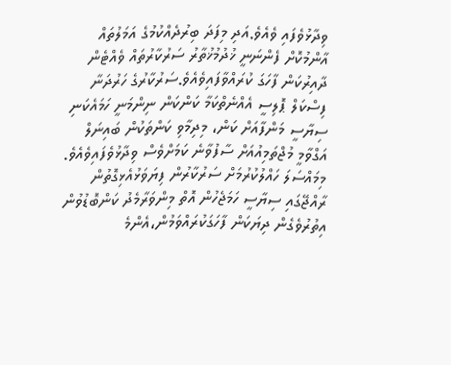ވިދާޅުވެފައި ވެއެވެ.އަދި މިފަދަ ބިރުދެއްކުމުގެ އަމަލުތައް އާންމުކޮށް ފެންނަނީ ޚުދުމުޚުތާރު ސަރުކާރުތައް ވެއްޓެން ދާއިރުކަން ފާހަގަ ކުރައްވާފައިވެއެވެ.ސަރުކާރުގެ ހަރުދަނާ ފިސްކަލް ޕޮލިސީ އެއްނެތްކަމާ ކަންކަން ނިންމަނީ ހަމައެކަނި ސިޔާސީ މަންފާއަށް ކަން، މިދިމާވި ކަންތަކުން ބައިނަލް އަގްވާމީ މުޖްތަމިއުއަށް ސާފުވާނެ ކަމަށްވެސް ވިދާޅުވެފައިވެއެވެ.
މިމައްސަލަ ހައްލުކުރުމަށް ސަރުކާރުން ފިޔަވަޅުއެޅިގޮތުން ރާއްޖޭގައި ސިޔާސީ ހަމަޖެހުން އޮތް މިންވަރާމެދު ކަންބޮޑުވުން އިތުރުވެގެން ދިޔަކަން ފާހަގަކުރައްވަމުން،އެންމެ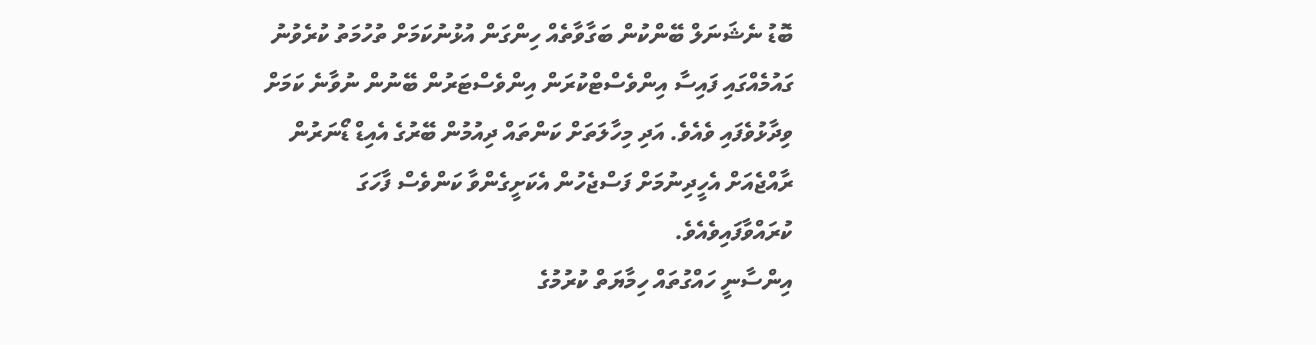ބޮޑު ނެޝަނަލް ބޭންކުން ބަގާވާތެއް ހިންގަން އުޅުނުކަމަށް ތުހުމަތު ކުރެވުނު ގައުމެއްގައި ފައިސާ އިންވެސްޓްކުރަން އިންވެސްޓަރުން ބޭނުން ނުވާނެ ކަމަށް ވިދާޅުވެފައި ވެއެވެ. އަދި މިހާލަތަށް ކަންތައް ދިއުމުން ބޭރުގެ އެއިޑް ޑޯނަރުން ރާއްޖެއަށް އެހީދިނުމަށް ފަސްޖެހުން އެކަށީގެންވާ ކަންވެސް ފާހަގަ ކުރައްވާފައިވެއެވެ.
އިންސާނީ ހައްގުތައް ހިމާޔަތް ކުރުމުގެ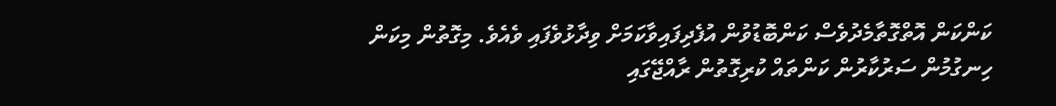ކަންކަން އޮތްގޮތާމެދުވެސް ކަންބޮޑުވުން އުފެދިފައިވާކަމަށް ވިދާޅުވެފައި ވެއެވެ. މިގޮތުން މިކަން ހިނގުމުން ސަރުކާރުން ކަންތައް ކުރިގޮތުން ރާއްޖޭގައި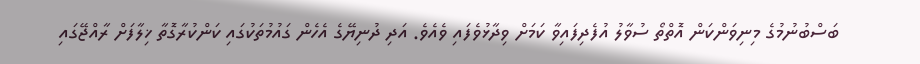ބަސްބުނުމުގެ މިނިވަންކަން އޮތްތޯ ސުވާލު އުފެދިފައިވާ ކަމަށް ވިދާޅުވެފައި ވެއެވެ. އަދި ދުނިޔޭގެ އެހެން ގައުމުތަކުގައި ކަންކުރާގޮތާ ޚިލާފަށް ރާއްޖޭގައި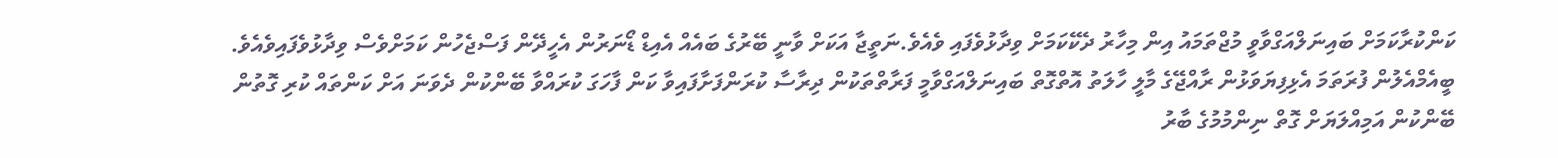ކަންކުރާކަމަށް ބައިނަލްއަގްވާވީ މުޖްތަމައު އިން މިހާރު ދެކޭކަމަށް ވިދާޅުވެފައި ވެއެވެ.ނަތީޖާ އަކަށް ވާނީ ބޭރުގެ ބައެއް އެއިޑް ޑޯނަރުން އެހީދޭން ފަސްޖެހުން ކަމަށްވެސް ވިދާޅުވެފައިވެއެވެ.
ބީއެމްއެލުން ފުރަތަމަ އެޅިފިޔަވަޅުން ރާއްޖޭގެ މާލީ ހާލަތު އޮތްގޮތް ބައިނަލްއަގްވާމީ ފަރާތްތަކުން ދިރާސާ ކުރަންފަށާފައިވާ ކަން ފާހަގަ ކުރައްވާ ބޭންކުން ދެވަނަ އަށް ކަންތައް ކުރި ގޮތުން ބޭންކުން އަމިއްލަޔަށް ގޮތް ނިންމުމުގެ ބާރު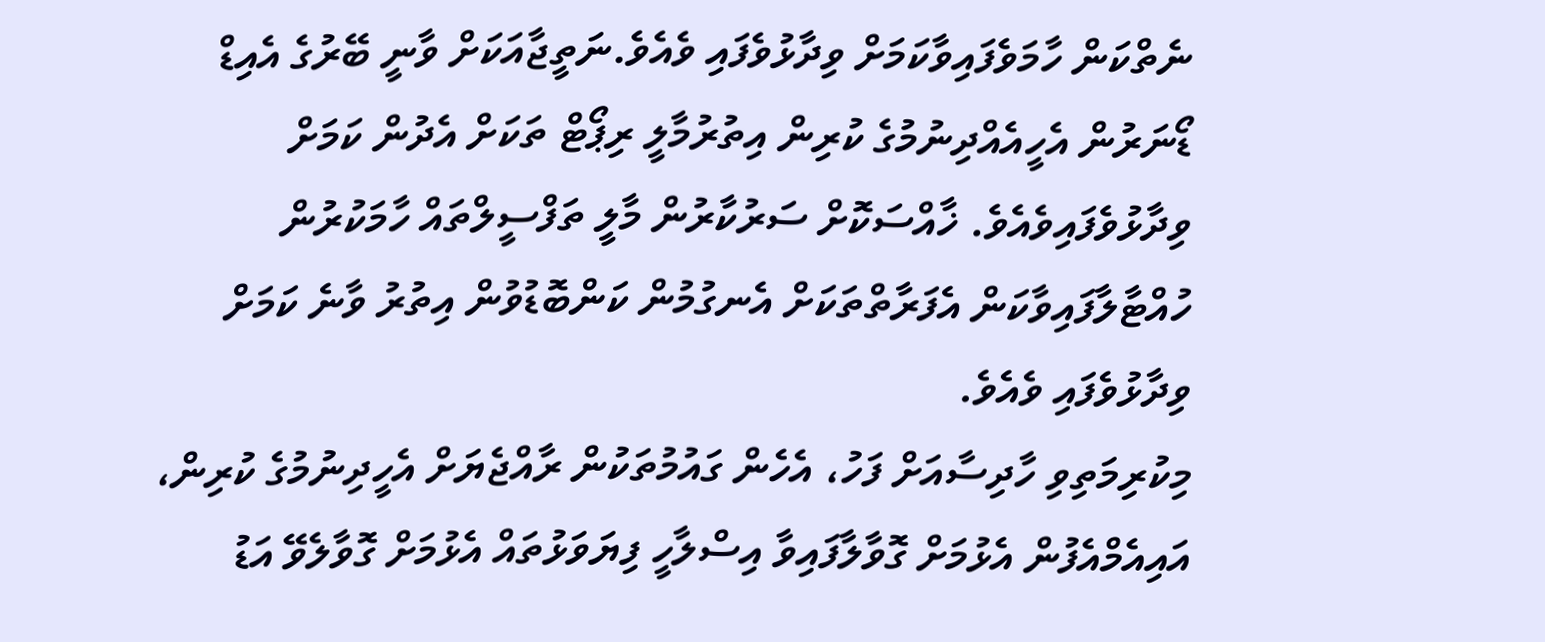ނެތްކަން ހާމަވެފައިވާކަމަށް ވިދާޅުވެފައި ވެއެވެ.ނަތީޖާއަކަށް ވާނީ ބޭރުގެ އެއިޑް ޑޯނަރުން އެހީއެއްދިނުމުގެ ކުރިން އިތުރުމާލީ ރިޕޯޓް ތަކަށް އެދުން ކަމަށް ވިދާޅުވެފައިވެއެވެ. ޚާއްސަކޮށް ސަރުކާރުން މާލީ ތަފްސީލްތައް ހާމަކުރުން ހުއްޓާލާފައިވާކަން އެފަރާތްތަކަށް އެނގުމުން ކަންބޮޑުވުން އިތުރު ވާނެ ކަމަށް ވިދާޅުވެފައި ވެއެވެ.
މިކުރިމަތިވި ހާދިސާއަށް ފަހު، އެހެން ގައުމުތަކުން ރާއްޖެޔަށް އެހީދިނުމުގެ ކުރިން، އައިއެމްއެފުން އެޅުމަށް ގޮވާލާފައިވާ އިސްލާހީ ފިޔަވަޅުތައް އެޅުމަށް ގޮވާލެވޭ އަޑު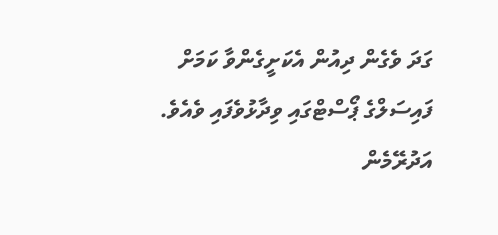ގަދަ ވެގެން ދިއުން އެކަށީގެންވާ ކަމަށް ފައިސަލްގެ ޕޯސްޓްގައި ވިދާޅުވެފައި ވެއެވެ.
އަދުރޭމެން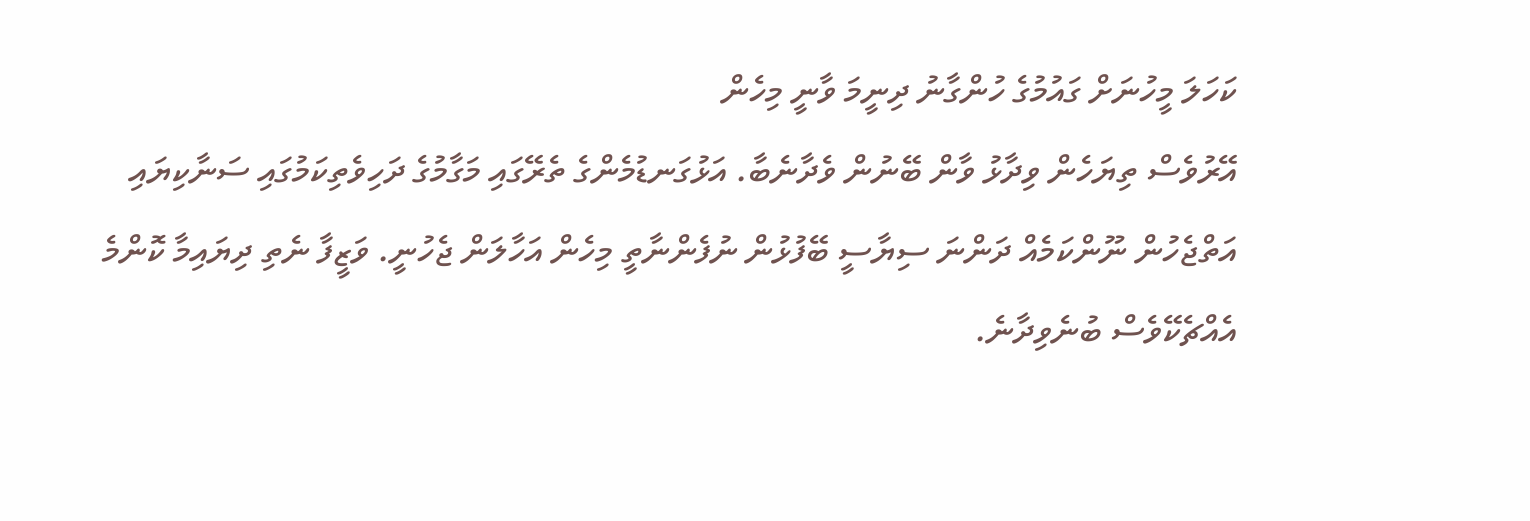ކަހަލަ މީހުނަށް ގައުމުގެ ހުންގާނު ދިނީމަ ވާނީ މިހެން
އޭރުވެސް ތިޔަހެން ވިދާޅު ވާން ބޭނުން ވެދާނެބާ. އަޅުގަނޑުމެންގެ ތެރޭގައި މަގާމުގެ ދަހިވެތިކަމުގައި ސަނާކިޔައި އަތްޖެހުން ނޫންކަމެއް ދަންނަ ސިޔާސީ ބޭފުޅުން ނުފެންނާތީ މިހެން އަހާލަން ޖެހުނީ. ވަޒީފާ ނެތި ދިޔައިމާ ކޮންމެ އެއްޗެކޭވެސް ބުނެވިދާނެ.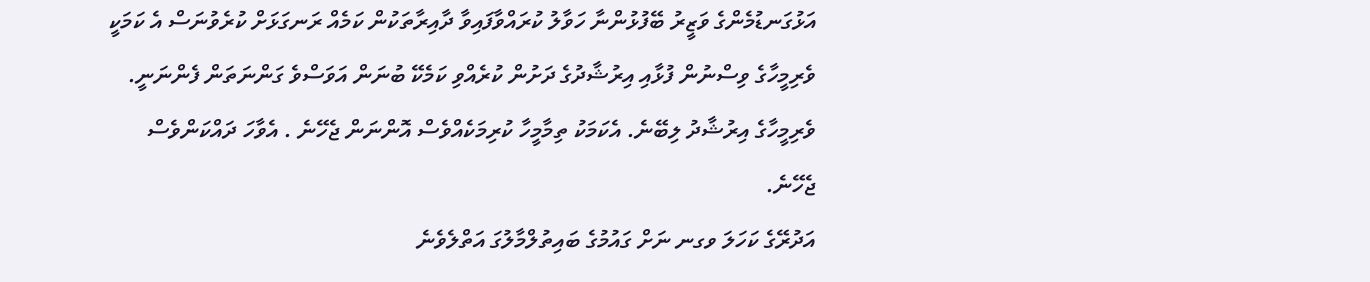އަޅުގަނޑުމެންގެ ވަޒީރު ބޭފުޅުންނާ ހަވާލު ކުރައްވާފައިވާ ދާއިރާތަކުން ކަމެއް ރަނގަޅަށް ކުރެވުނަސް އެ ކަމަކީ ވެރިމީހާގެ ވިސްނުން ފުޅާއި އިރުޝާދުގެ ދަށުން ކުރެއްވި ކަމެކޭ ބުނަން އަވަސްވެ ގަންނަތަން ފެންނަނީ. ވެރިމީހާގެ އިރުޝާދު ލިބޭނެ. އެކަމަކު ތިމާމީހާ ކުރިމަކެއްވެސް އޮންނަން ޖެހޭނެ . އެވާހަ ދައްކަންވެސް ޖެހޭނެ.
އަދުރޭގެ ކަހަލަ ވގނ ނަށް ގައުމުގެ ބައިތުލްމާލުގަ އަތްލެވެނެ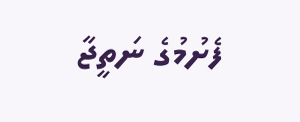ފެށުމުގެ ނަތީޖާ